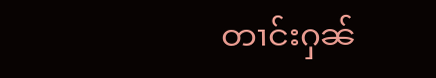တၢင်းႁၼ်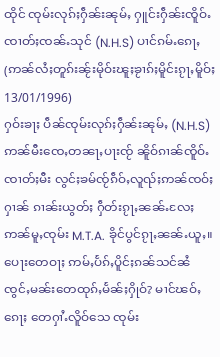ထိုင် ၸုမ်းလုၵ်ႈႁဵၼ်းၼုမ်ႇ ႁူင်းႁဵၼ်းၸိူဝ်ႉၸၢတ်ႈၸၼ်ႉသုင် (N.H.S) ပၢင်ၵမ်ႉၵေႃႇ (ဢၼ်လႆႈတူၵ်းၼႂ်းမိုဝ်းၽူႈၶႂၢၵ်ႈမိူင်းၵႂႃႇမိူဝ်ႈ 13/01/1996)
ႁဝ်းၶႃႈ ပဵၼ်ၸုမ်းလုၵ်ႈႁဵၼ်းၼုမ်ႇ (N.H.S) ဢၼ်မီးၸေႇတၼႃႇပႃးၸႂ် ၼိူဝ်ၵၢၼ်ၸိူဝ်ႉၸၢတ်ႈမီး လွင်ႈၶမ်ၸႂ်ၵဵဝ်ႇလူၺ်ႈဢၼ်ၸဝ်ႈႁၢၼ် ၵၢၼ်းယွတ်ႈ ႁဵတ်းၵႂႃႇၼၼ်ႉလႄႈ ဢၼ်မူႇၸုမ်း M.T.A. ၶိုင်ပွင်ၵႂႃႇၼၼ်ႉယူႇ။ ပေႃးတေဝႃႈ ဢမ်ႇပႅၵ်ႇပိူင်ႈၵၼ်သင်ၼႆ ၸွင်ႇမၼ်းတေထုၵ်ႇမႅၼ်ႈႁိုဝ်? မၢင်ၽဝ်ႇၵေႃႈ တေႁၢႆႉလိူဝ်သေ ၸုမ်း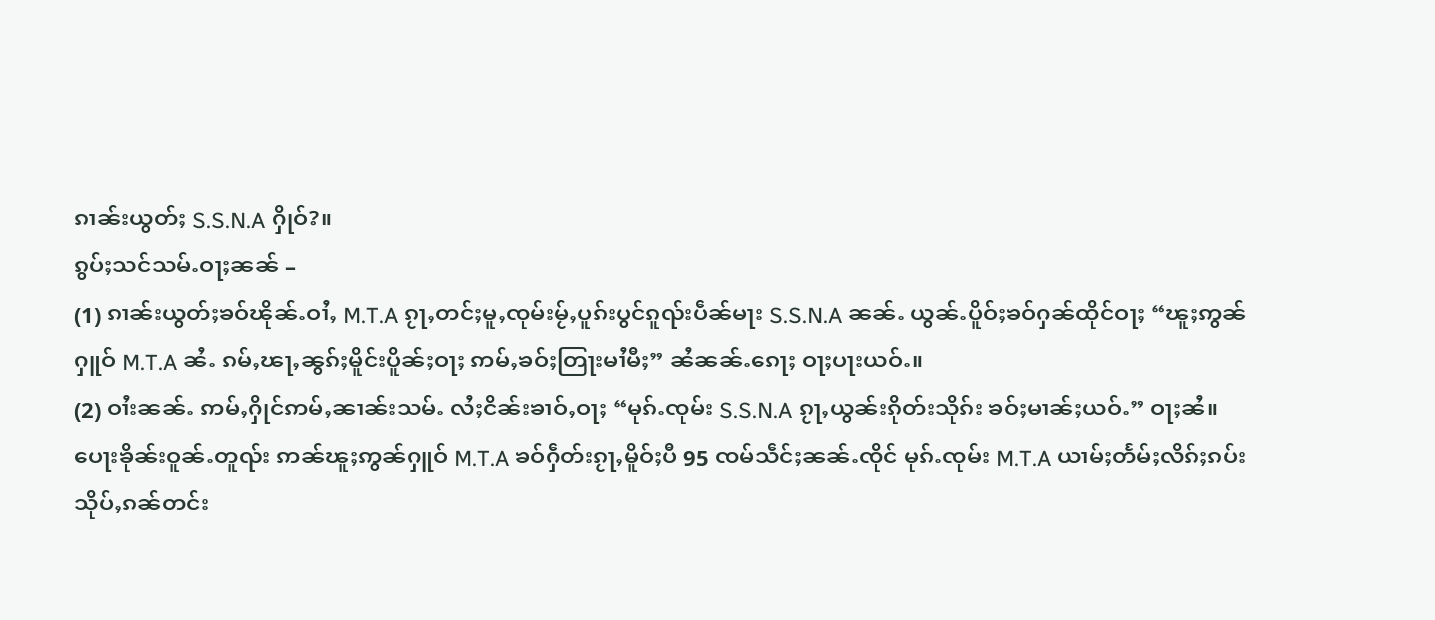ၵၢၼ်းယွတ်ႈ S.S.N.A ႁိုဝ်?။
ၵွပ်ႈသင်သမ်ႉဝႃႈၼၼ် –
(1) ၵၢၼ်းယွတ်ႈၶဝ်ၽိုၼ်ႉဝၢႆႇ M.T.A ၵႂႃႇတင်ႈမူႇၸုမ်းမႂ်ႇပူၵ်းပွင်ၵူၺ်းပဵၼ်မႃး S.S.N.A ၼၼ်ႉ ယွၼ်ႉပိူဝ်ႈၶဝ်ႁၼ်ထိုင်ဝႃႈ “ၽူႈဢွၼ်ႁူဝ် M.T.A ၼႆႉ ၵမ်ႇၽႃႇၼွၵ်ႈမိူင်းပိူၼ်ႈဝႃႈ ဢမ်ႇၶဝ်ႈတြႃးမၢႆမီႈ” ၼႆၼၼ်ႉၵေႃႈ ဝႃႈပႃးယဝ်ႉ။
(2) ဝၢႆးၼၼ်ႉ ဢမ်ႇႁိုင်ဢမ်ႇၼၢၼ်းသမ်ႉ လႆႈငိၼ်းၶၢဝ်ႇဝႃႈ “မုၵ်ႉၸုမ်း S.S.N.A ၵႂႃႇယွၼ်းၵိုတ်းသိုၵ်း ၶဝ်ႈမၢၼ်ႈယဝ်ႉ” ဝႃႈၼႆ။
ပေႃးၶိုၼ်းဝူၼ်ႉတူၺ်း ဢၼ်ၽူႈဢွၼ်ႁူဝ် M.T.A ၶဝ်ႁဵတ်းၵႂႃႇမိူဝ်ႈပီ 95 ၸမ်သဵင်ႈၼၼ်ႉၸိုင် မုၵ်ႉၸုမ်း M.T.A ယၢမ်ႈတႅမ်ႈလိၵ်ႈၵပ်းသိုပ်ႇၵၼ်တင်း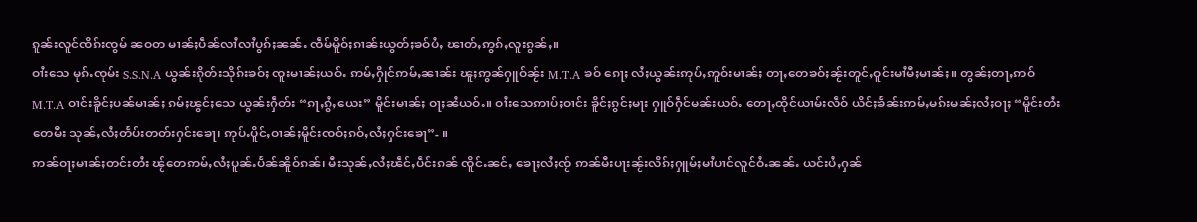ၵူၼ်းလူင်ၸိၵ်းၸွမ် ၼဝတ မၢၼ်ႈပဵၼ်လၢႆလၢႆပွၵ်ႈၼၼ်ႉ ၸဵမ်မိူဝ်ႈၵၢၼ်းယွတ်ႈၶဝ်ပႆႇ ၽၢတ်ႇဢွၵ်ႇလူးၵွၼ်ႇ။
ဝၢႆးသေ မုၵ်ႉၸုမ်း S.S.N.A ယွၼ်းၵိုတ်းသိုၵ်းၶဝ်ႈ ၸူးမၢၼ်ႈယဝ်ႉ ဢမ်ႇႁိုင်ဢမ်ႇၼၢၼ်း ၽူႈဢွၼ်ႁူဝ်ၼႂ်း M.T.A ၶဝ် ၵေႃႈ လႆႈယွၼ်းဢုပ်ႇဢူဝ်းမၢၼ်ႈ တႃႇတေၶဝ်ႈၼႂ်းတူင်ႇဝူင်းမၢႆမီႈမၢၼ်ႈ။ တွၼ်ႈတႃႇဢဝ် M.T.A ဝၢင်းၶိူင်ႈပၼ်မၢၼ်ႈ ၵမ်ႈၽွင်ႈသေ ယွၼ်းႁဵတ်း “ၵႃႇၵွႆႇယေး” မိူင်းမၢၼ်ႈ ဝႃႈၼႆယဝ်ႉ။ ဝၢႆးသေဢၢပ်ႈဝၢင်း ၶိူင်ႈၵွင်ႈမႃး ႁူဝ်ႁဵင်မၼ်းယဝ်ႉ တေႃႇထိုင်ယၢမ်းလဵဝ် ယိင်ႈၶႅၼ်းဢမ်ႇမၵ်းမၼ်ႈလႆႈဝႃႈ “မိူင်းတႆးတေမီး သုၼ်ႇလႆႈတႅပ်းတတ်းႁင်းၶေႃ၊ ဢုပ်ႉပိူင်ႇဝၢၼ်ႈမိူင်းၸဝ်ႈၵဝ်ႇလႆႈႁင်းၶေႃ”- ။
ဢၼ်ဝႃႈမၢၼ်ႈတင်းတႆး ၽႂ်တေဢမ်ႇလႆႈပူၼ်ႉပႅၼ်ၼိူဝ်ၵၼ်၊ မီးသုၼ်ႇလႆႈၽဵင်ႇပဵင်းၵၼ် ၸိူင်ႉၼင်ႇ ၶေႃႈလႆႈၸႂ် ဢၼ်မီးပႃးၼႂ်းလိၵ်ႈႁူမ်ႈမၢႆပၢင်လူင်ဝႆႉၼၼ်ႉ ယင်းပႆႇႁၼ်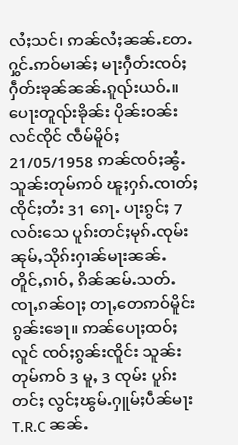လႆႈသင်၊ ဢၼ်လႆႈၼၼ်ႉတႄႉ ႁွင်ႉဢဝ်မၢၼ်ႈ မႃးႁဵတ်းၸဝ်ႈ ႁဵတ်းၶုၼ်ၼၼ်ႉၵူၺ်းယဝ်ႉ။
ပေႃးတူၺ်းၶိုၼ်း ပိုၼ်းဝၼ်းလင်ၸိုင် ၸဵမ်မိူဝ်ႈ 21/05/1958 ဢၼ်ၸဝ်ႈၼွႆႉ သူၼ်းတုမ်ဢဝ် ၽူႈႁၵ်ႉၸၢတ်ႈၸိုင်ႈတႆး 31 ၵေႃႉ ပႃးၵွင်ႈ 7 လဝ်းသေ ပူၵ်းတင်ႈမုၵ်ႉၸုမ်း ၼုမ်ႇသိုၵ်းႁၢၼ်မႃးၼၼ်ႉ တိူင်ႇၵၢဝ်ႇ ၵိၼ်ၼမ်ႉသတ်ႉၸႃႇၵၼ်ဝႃႈ တႃႇတေဢဝ်မိူင်းၵွၼ်းၶေႃ။ ဢၼ်ပေႃႈထဝ်ႈလူင် ၸဝ်ႈၵွၼ်းၸိူင်း သူၼ်းတုမ်ဢဝ် 3 မူႇ 3 ၸုမ်း ပူၵ်းတင်ႈ လွင်ႈၽွမ်ႉႁူမ်ႈပဵၼ်မႃး T.R.C ၼၼ်ႉ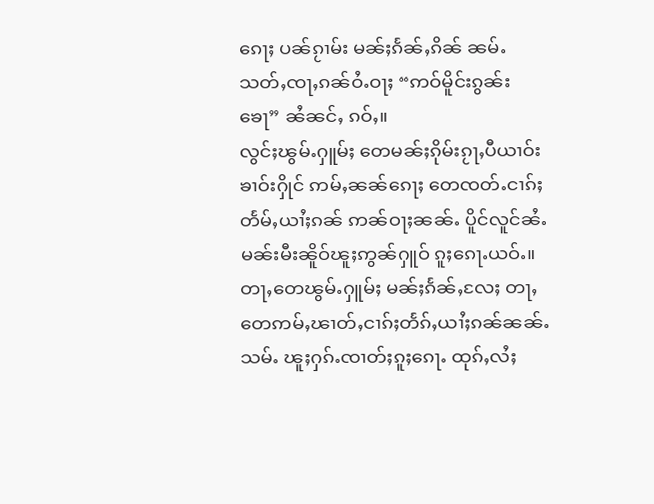ၵေႃႈ ပၼ်ၵႂၢမ်း မၼ်ႈၵႅၼ်ႇၵိၼ် ၼမ်ႉသတ်ႇၸႃႇၵၼ်ဝႆႉဝႃႈ “ဢဝ်မိူင်းၵွၼ်းၶေႃ” ၼႆၼင်ႇ ၵဝ်ႇ။
လွင်ႈၽွမ်ႉႁူမ်ႈ တေမၼ်ႈၵိုမ်းၵႂႃႇပီယၢဝ်းၶၢဝ်းႁိုင် ဢမ်ႇၼၼ်ၵေႃႈ တေၸတ်ႉငၢၵ်ႈ တႅမ်ႇယၢႆႈၵၼ် ဢၼ်ဝႃႈၼၼ်ႉ ပိူင်လူင်ၼႆႉ မၼ်းမီးၼိူဝ်ၽူႈဢွၼ်ႁူဝ် ၵူႈၵေႃႉယဝ်ႉ။ တႃႇတေၽွမ်ႉႁူမ်ႈ မၼ်ႈၵႅၼ်ႇလႄႈ တႃႇတေဢမ်ႇၽၢတ်ႇငၢၵ်ႈတႅၵ်ႇယၢႆႈၵၼ်ၼၼ်ႉသမ်ႉ ၽူႈႁၵ်ႉၸၢတ်ႈၵူႈၵေႃႉ ထုၵ်ႇလႆႈ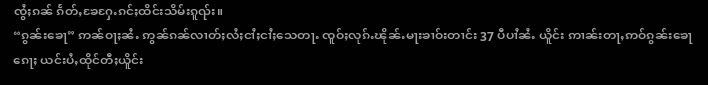ၸွႆႈၵၼ် ၵႅတ်ႇၶႄႁႄႉၵင်ႈထိင်းသိမ်းၵူၺ်း။
“ၵွၼ်းၶေႃ” ဢၼ်ဝႃႈၼႆႉ ဢွၼ်ၵၼ်လၢတ်ႈလႆႈငၢႆႈငၢႆႈသေတႃႉ ၸူဝ်ႈလုၵ်ႉၽိုၼ်ႉမႃးၶၢဝ်းတၢင်း 37 ပီပၢႆၼႆႉ ယိူင်း ဢၢၼ်းတႃႇဢဝ်ၵွၼ်းၶေႃၵေႃႈ ယင်းပႆႇထိုင်တီႈယိူင်း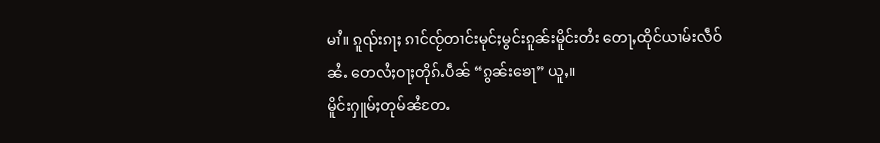မၢႆ။ ၵူၺ်းၵႃႈ ၵၢင်ၸႂ်တၢင်းမုင်ႈမွင်းၵူၼ်းမိူင်းတႆး တေႃႇထိုင်ယၢမ်းလဵဝ်ၼႆႉ တေလႆႈဝႃႈတိုၵ်ႉပဵၼ် “ၵွၼ်းၶေႃ” ယူႇ။
မိူင်းႁူမ်ႈတုမ်ၼႆတႄႉ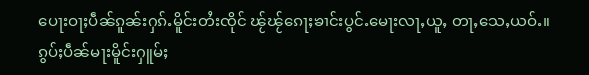ပေႃးဝႃႈပဵၼ်ၵူၼ်းႁၵ်ႉမိူင်းတႆးၸိုင် ၽႂ်ၽႂ်ၵေႃႈၶၢင်းပွင်ႉမေႃးလႃႇယူႇ တႃႇသေႇယဝ်ႉ။ ၵွပ်ႈပဵၼ်မႃးမိူင်းႁူမ်ႈ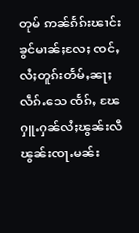တုမ် ဢၼ်ၵႅၵ်းၽၢင်းၶွင်မၢၼ်ႈလႄႈ ၸင်ႇလႆႈတူၵ်းတႅမ်ႇၼႃႈလဵၵ်ႉသေ ၸႅၵ်ႇ ၽႄႁူႉႁၼ်လႆႈၽွၼ်းလီ ၽွၼ်းၸႃႉမၼ်း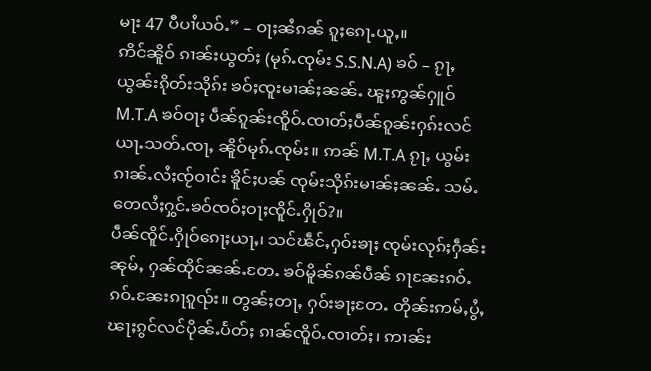မႃး 47 ပီပၢႆယဝ်ႉ” – ဝႃႈၼႆၵၼ် ၵူႈၵေႃႉယူႇ။
ဢိင်ၼိူဝ် ၵၢၼ်းယွတ်ႈ (မုၵ်ႉၸုမ်း S.S.N.A) ၶဝ် – ၵႂႃႇယွၼ်းၵိုတ်းသိုၵ်း ၶဝ်ႈၸူးမၢၼ်ႈၼၼ်ႉ ၽူႈဢွၼ်ႁူဝ် M.T.A ၶဝ်ဝႃႈ ပဵၼ်ၵူၼ်းၸိူဝ်ႉၸၢတ်ႈပဵၼ်ၵူၼ်းႁၵ်းလင်ယႃႉသတ်ႉၸႃႇ ၼိူဝ်မုၵ်ႉၸုမ်း။ ဢၼ် M.T.A ၵႂႃႇ ယွမ်းၵၢၼ်ႉလႆႈၸႂ်ဝၢင်း ၶိူင်ႈပၼ် ၸုမ်းသိုၵ်းမၢၼ်ႈၼၼ်ႉ သမ်ႉတေလႆႈႁွင်ႉၶဝ်ၸဝ်ႈဝႃႈၸိူင်ႉႁိုဝ်?။
ပဵၼ်ၸိူင်ႉႁိုဝ်ၵေႃႈယႃႇ၊ သင်ၽဵင်ႇႁဝ်းၶႃႈ ၸုမ်းလုၵ်ႈႁဵၼ်းၼုမ်ႇ ႁၼ်ထိုင်ၼၼ်ႉတႄႉ ၶဝ်မိူၼ်ၵၼ်ပဵၼ် ၵႃၼႄးၵဝ်ႉ ၵဝ်ႉၼႄးၵႃၵူၺ်း။ တွၼ်ႈတႃႇ ႁဝ်းၶႃႈတႄႉ တိုၼ်းဢမ်ႇပွႆႇၽႃႈၵွင်လင်ပိုၼ်ႉပႅတ်ႈ ၵၢၼ်ၸိူဝ်ႉၸၢတ်ႈ၊ ဢၢၼ်း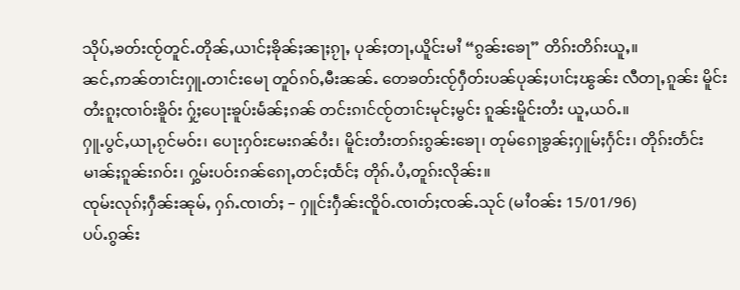သိုပ်ႇၶတ်းၸႂ်တူင်ႉတိုၼ်ႇယၢင်ႈၶိုၼ်ႈၼႃႈၵႂႃႇ ပုၼ်ႈတႃႇယိူင်းမၢႆ “ၵွၼ်းၶေႃ” တိၵ်းတိၵ်းယူႇ။
ၼင်ႇဢၼ်တၢင်းႁူႉတၢင်းမေႃ တူဝ်ၵဝ်ႇမီးၼၼ်ႉ တေၶတ်းၸႂ်ႁဵတ်းပၼ်ပုၼ်ႈပၢင်ႈၽွၼ်း လီတႃႇၵူၼ်း မိူင်းတႆးၵူႈၸၢဝ်းၶိူဝ်း ႁႂ်ႈပေႃးၶူပ်းမႅၼ်ႈၵၼ် တင်းၵၢင်ၸႂ်တၢင်းမုင်ႈမွင်း ၵူၼ်းမိူင်းတႆး ယူႇယဝ်ႉ။
ႁူႉပွင်ႇယႃႇၵႂင်မဝ်း၊ ပေႃးႁဝ်းမႄးၵၼ်ဝႆး၊ မိူင်းတႆးတၵ်းၵွၼ်းၶေႃ၊ တုမ်ၵေႃၶွၼ်ႈႁူမ်ႈႁႅင်း၊ တိုၵ်းတႅင်း မၢၼ်ႈၵူၼ်းၵဝ်း၊ ႁွမ်းပဝ်းၵၼ်ၵေႃႇတင်ႈထႅင်ႈ တိုၵ်ႉပႆႇတူၵ်းလိုၼ်း။
ၸုမ်းလုၵ်ႈႁဵၼ်းၼုမ်ႇ ႁၵ်ႉၸၢတ်ႈ – ႁူင်းႁဵၼ်းၸိူဝ်ႉၸၢတ်ႈၸၼ်ႉသုင် (မၢႆဝၼ်း 15/01/96)
ပပ်ႉၵွၼ်း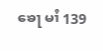ၶေႃ မၢႆ 139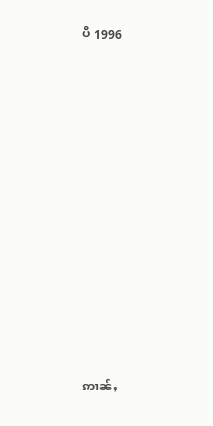ပီ 1996
















ဢၢၼ်ႇ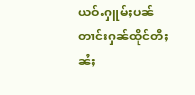ယဝ်ႉႁူမ်ႈပၼ်တၢင်းႁၼ်ထိုင်တီႈၼႆႈ